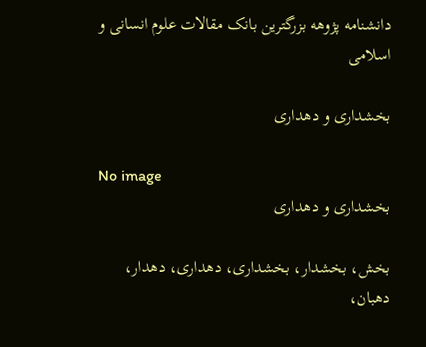دانشنامه پژوهه بزرگترین بانک مقالات علوم انسانی و اسلامی

بخشداری و دهداری

No image
بخشداری و دهداری

بخش، بخشدار، بخشداری، دهداری، دهدار، دهبان،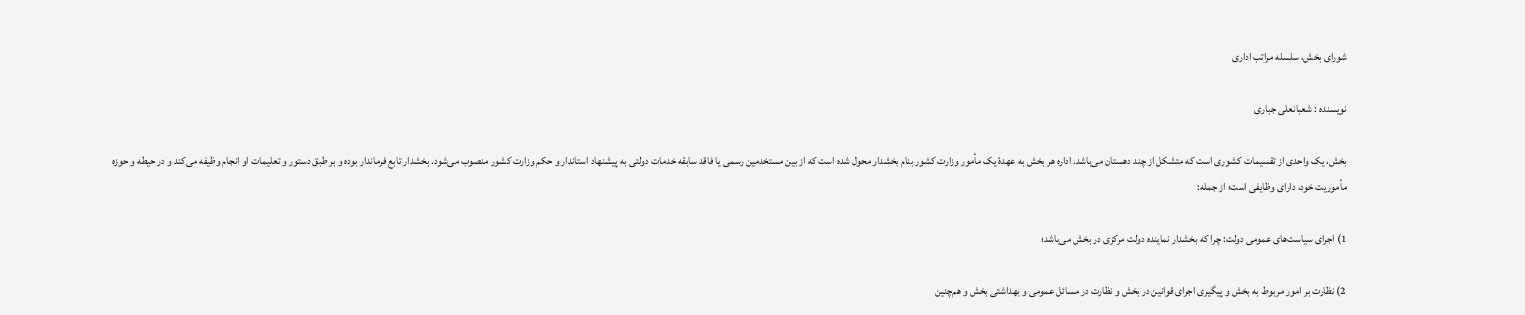شورای بخش، سلسله مراتب اداری

نویسنده : شعبانعلی جباری

بخش، یک واحدی از تقسیمات کشوری است که متشکل از چند دهستان می‌باشد. اداره هر بخش به عهدۀ یک مأمور وزارت کشور بنام بخشدار محول شده است که از بین مستخدمین رسمی یا فاقد سابقه خدمات دولتی به پیشنهاد استاندار و حکم وزارت کشور منصوب می‌شود. بخشدار تابع فرماندار بوده و بر طبق دستور و تعلیمات او انجام وظیفه می‌کند و در حیطه و حوزه مأموریت خود، دارای وظایفی است؛ از جمله:

1) اجرای سیاست‌های عمومی دولت: چرا که بخشدار نماینده دولت مرکزی در بخش می‌باشد؛

2) نظارت بر امور مربوط به بخش و پیگیری اجرای قوانین در بخش و نظارت در مسائل عمومی و بهداشتی بخش و هم‌چنین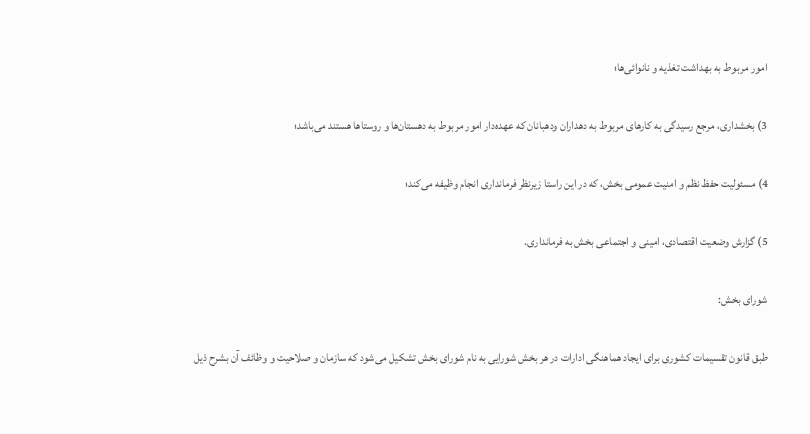امور مربوط به بهداشت تغذیه و نانوائی‌ها؛

3) بخشداری، مرجع رسیدگی به کارهای مربوط به دهداران ودهبانان که عهده‌دار امور مربوط به دهستان‌ها و روستاها هستند می‌باشد؛

4) مسئولیت حفظ نظم و امنیت عمومی بخش، که در این راستا زیرنظر فرمانداری انجام وظیفه می‌کند؛

5) گزارش وضعیت اقتصادی، امینی و اجتماعی بخش به فرمانداری.

شورای بخش:

طبق قانون تقسیمات کشوری برای ایجاد هماهنگی ادارات در هر بخش شورایی به نام شورای بخش تشکیل می‌شود که سازمان و صلاحیت و وظائف آن بشرح ذیل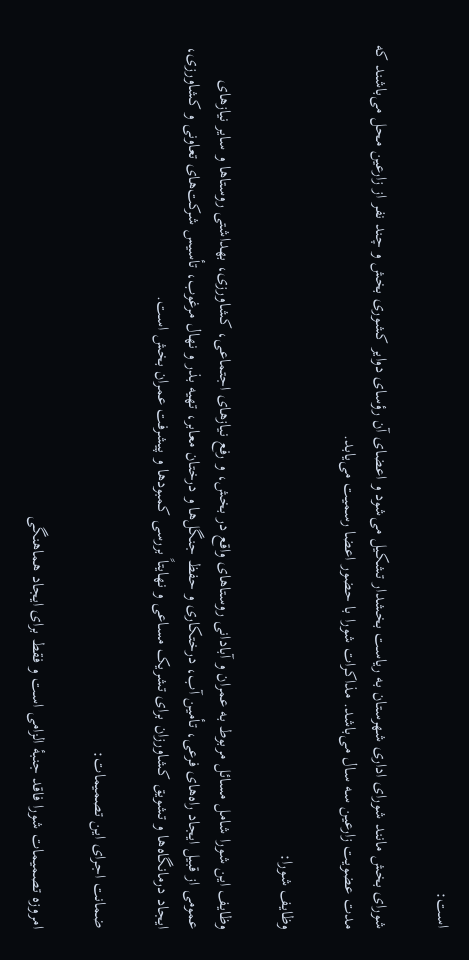است:

شورای بخش مانند شورای اداری شهرستان به ریاست بخشدار تشکیل می‌شود و اعضای آن رؤسای دوایر کشوری بخش و چند نفر از زارعین محل می‌باشند که مدت عضویت زارعین سه سال می‌باشد. مذاکرات شورا با حضور اعضا رسمیت می‌یابد.

وظایف شورا:

وظایف این شورا شامل مسائل مربوط به عمران و آبادانی روستاهای واقع در بخش، و رفع نیازهای اجتماعی، کشاورزی، بهداشتی روستاها و سایر نیازهای عمومی از قبیل ایجاد راه‌های فرعی، تأمین آب، درختکاری و حفظ جنگل‌ها و درختان معابر، تهیه بذر و نهال مرغوب، تأسیس شرکت‌های تعاونی و کشاورزی، ایجاد درمانگاه‌ها و تشویق کشاورزان برای تشریک مساعی و نهایتاً بررسی کمبودها و پیشرفت عمران بخش است.

ضمانت اجرای این تصمیمات:

امروزه تصمیمات شورا فاقد جنبۀ الزامی است و فقط برای ایجاد هماهنگی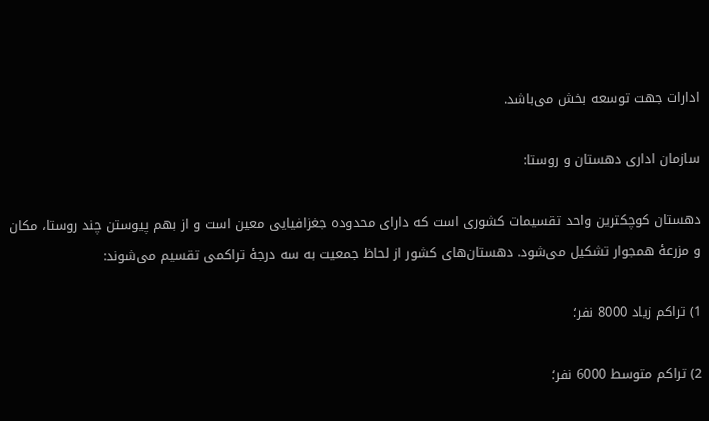ادارات جهت توسعه بخش می‌باشد.

سازمان اداری دهستان و روستا:

دهستان کوچکترین واحد تقسیمات کشوری است که دارای محدوده جغزافیایی معین است و از بهم پیوستن چند روستا، مکان و مزرعۀ همجوار تشکیل می‌شود. دهستان‌های کشور از لحاظ جمعیت به سه درجۀ تراکمی تقسیم می‌شوند:

1) تراکم زیاد 8000 نفر؛

2) تراکم متوسط 6000 نفر؛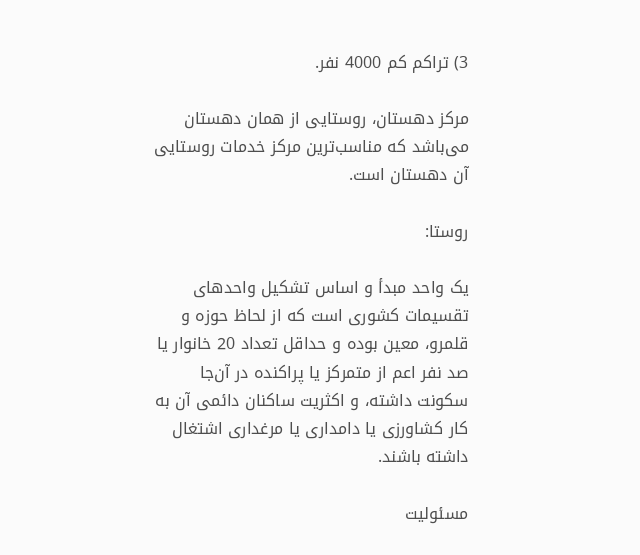3) تراکم کم 4000 نفر.

مرکز دهستان، روستایی از همان دهستان می‌باشد که مناسب‌ترین مرکز خدمات روستایی آن دهستان است.

روستا:

یک واحد مبدأ و اساس تشکیل واحدهای تقسیمات کشوری است که از لحاظ حوزه و قلمرو، معین بوده و حداقل تعداد 20 خانوار یا صد نفر اعم از متمرکز یا پراکنده در آن‌جا سکونت داشته، و اکثریت ساکنان دائمی آن به کار کشاورزی یا دامداری یا مرغداری اشتغال داشته باشند.

مسئولیت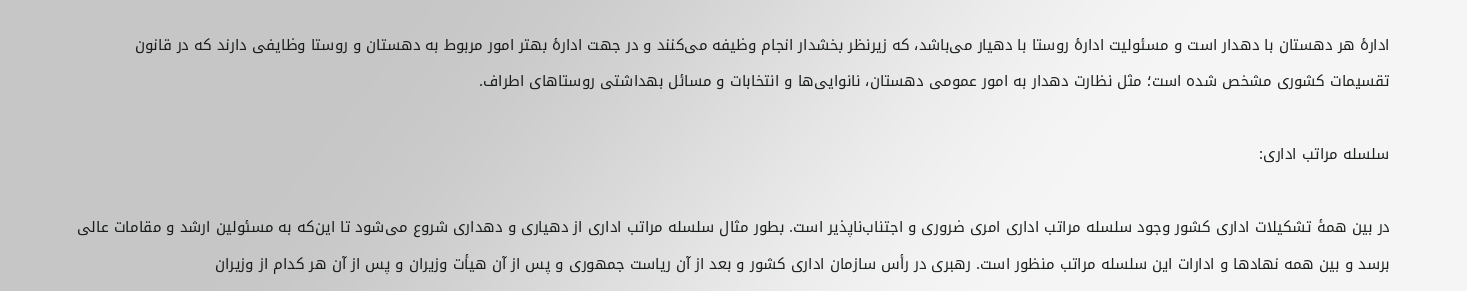ادارۀ هر دهستان با دهدار است و مسئولیت ادارۀ روستا با دهیار می‌باشد، که زیرنظر بخشدار انجام وظیفه می‌کنند و در جهت ادارۀ بهتر امور مربوط به دهستان و روستا وظایفی دارند که در قانون تقسیمات کشوری مشخص شده است؛ مثل نظارت دهدار به امور عمومی دهستان، نانوایی‌ها و انتخابات و مسائل بهداشتی روستاهای اطراف.

سلسله مراتب اداری:

در بین همۀ تشکیلات اداری کشور وجود سلسله مراتب اداری امری ضروری و اجتناب‌ناپذیر است. بطور مثال سلسله مراتب اداری از دهیاری و دهداری شروع می‌شود تا این‌که به مسئولین ارشد و مقامات عالی برسد و بین همه نهادها و ادارات این سلسله مراتب منظور است. رهبری در رأس سازمان اداری کشور و بعد از آن ریاست جمهوری و پس از آن هیأت وزیران و پس از آن هر کدام از وزیران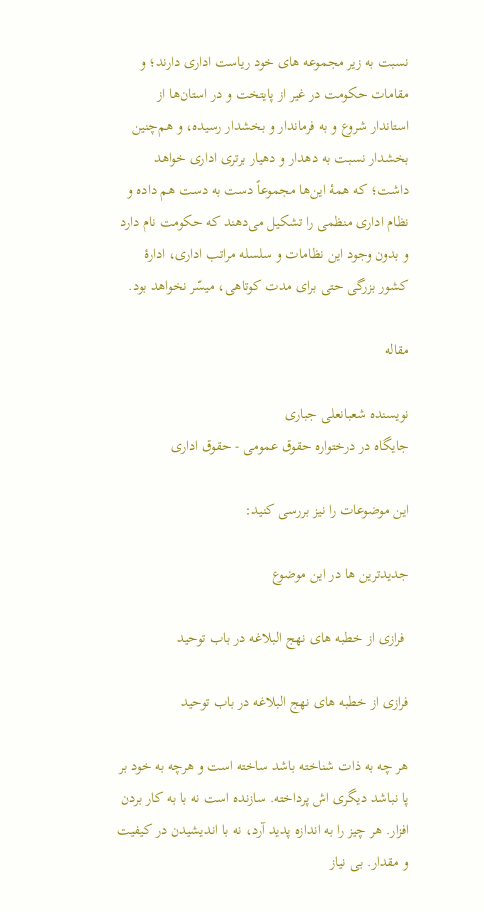نسبت به زیر مجموعه های خود ریاست اداری دارند؛ و مقامات حکومت در غیر از پایتخت و در استان‌ها از استاندار شروع و به فرماندار و بخشدار رسیده، و هم‌چنین بخشدار نسبت به دهدار و دهیار برتری اداری خواهد داشت؛ که همۀ این‌ها مجموعاً دست به دست هم داده و نظام اداری منظمی را تشکیل می‌دهند که حکومت نام دارد و بدون وجود این نظامات و سلسله مراتب اداری، ادارۀ کشور بزرگی حتی برای مدت کوتاهی، میسّر نخواهد بود.

مقاله

نویسنده شعبانعلی جباری
جایگاه در درختواره حقوق عمومی - حقوق اداری

این موضوعات را نیز بررسی کنید:

جدیدترین ها در این موضوع

 فرازی از خطبه های نهج البلاغه در باب توحید

فرازی از خطبه های نهج البلاغه در باب توحید

هر چه به ذات شناخته باشد ساخته است و هرچه به خود بر پا نباشد ديگرى اش پرداخته. سازنده است نه با به كار بردن افزار. هر چيز را به اندازه پديد آرد، نه با انديشيدن در كيفيت و مقدار. بى نياز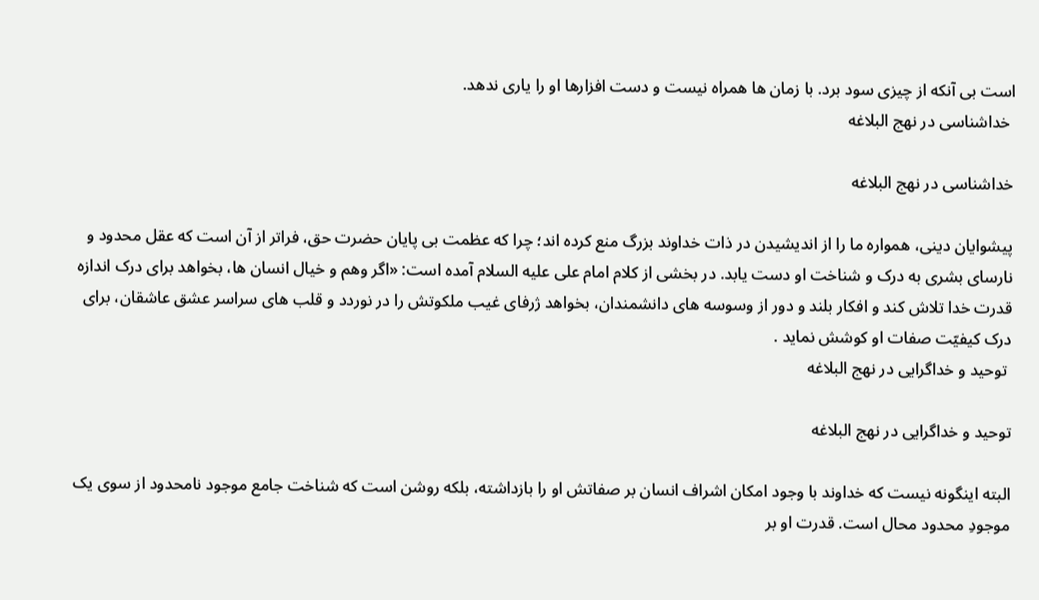است بى آنكه از چيزى سود برد. با زمان ها همراه نيست و دست افزارها او را يارى ندهد.
 خداشناسی در نهج البلاغه

خداشناسی در نهج البلاغه

پیشوایان دینی، همواره ما را از اندیشیدن در ذات خداوند بزرگ منع کرده اند؛ چرا که عظمت بی پایان حضرت حق، فراتر از آن است که عقل محدود و نارسای بشری به درک و شناخت او دست یابد. در بخشی از کلام امام علی علیه السلام آمده است: «اگر وهم و خیال انسان ها، بخواهد برای درک اندازه قدرت خدا تلاش کند و افکار بلند و دور از وسوسه های دانشمندان، بخواهد ژرفای غیب ملکوتش را در نوردد و قلب های سراسر عشق عاشقان، برای درک کیفیّت صفات او کوشش نماید .
 توحید و خداگرایی در نهج البلاغه

توحید و خداگرایی در نهج البلاغه

البته اینگونه نیست که خداوند با وجود امکان اشراف انسان بر صفاتش او را بازداشته، بلکه روشن است که شناخت جامع موجود نامحدود از سوى یک موجودِ محدود محال است. قدرت او بر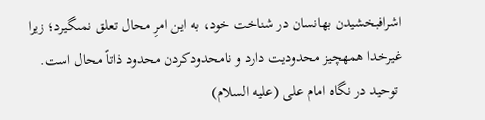اشرافبخشیدن بهانسان در شناخت خود، به این امرِ محال تعلق نمىگیرد؛ زیرا غیرخدا همهچیز محدودیت دارد و نامحدودکردن محدود ذاتاً محال است.
 توحید در نگاه امام علی (علیه السلام)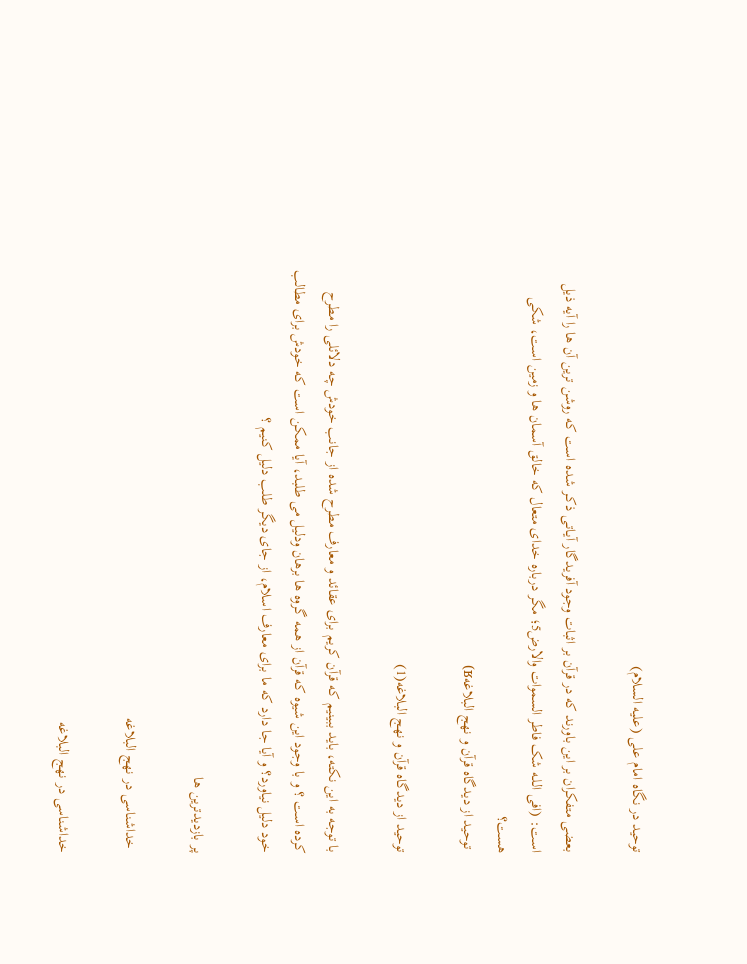توحید در نگاه امام علی (علیه السلام)

بعضی متفکران بر این باورند که در قرآن بر اثبات وجود آفریدگار آیـاتـی ذکـر شده است که روشن ترین آن ها را آیه ذیل است: (افی الـلـه شک فاطر السموات والارض5؛ مگر درباره خدای متعال که خالق آسمان ها و زمین است، شکی هست؟
 توحید از دیدگاه قرآن و نهج البلاغهʁ)

توحید از دیدگاه قرآن و نهج البلاغه(1)

با توجه به این نکته، باید ببینیم که قرآن کریم برای عقائد و معارف مطرح شده از جانب خودش چه دلائلی را مطرح کرده است ؟ و با وجود این شیوه که قرآن از همه گروه ها برهان ودلیل می طلبد، آیا ممکن است که خودش برای مطالب خود دلیل نیاورد؟ و آیا جا دارد که ما برای معارف اسلام، از جای دیگر طلب دلیل کنیم ؟

پر بازدیدترین ها

 خداشناسی در نهج البلاغه

خداشناسی در نهج البلاغه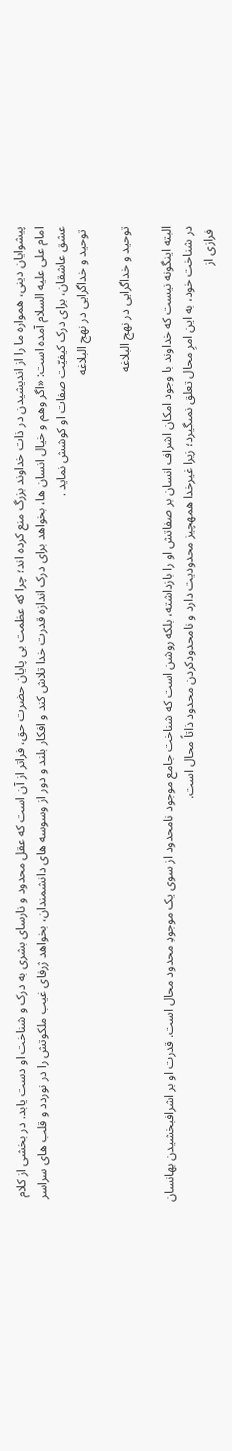پیشوایان دینی، همواره ما را از اندیشیدن در ذات خداوند بزرگ منع کرده اند؛ چرا که عظمت بی پایان حضرت حق، فراتر از آن است که عقل محدود و نارسای بشری به درک و شناخت او دست یابد. در بخشی از کلام امام علی علیه السلام آمده است: «اگر وهم و خیال انسان ها، بخواهد برای درک اندازه قدرت خدا تلاش کند و افکار بلند و دور از وسوسه های دانشمندان، بخواهد ژرفای غیب ملکوتش را در نوردد و قلب های سراسر عشق عاشقان، برای درک کیفیّت صفات او کوشش نماید .
 توحید و خداگرایی در نهج البلاغه

توحید و خداگرایی در نهج البلاغه

البته اینگونه نیست که خداوند با وجود امکان اشراف انسان بر صفاتش او را بازداشته، بلکه روشن است که شناخت جامع موجود نامحدود از سوى یک موجودِ محدود محال است. قدرت او بر اشرافبخشیدن بهانسان در شناخت خود، به این امرِ محال تعلق نمىگیرد؛ زیرا غیرخدا همهچیز محدودیت دارد و نامحدودکردن محدود ذاتاً محال است.
 فرازی از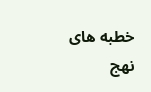خطبه های نهج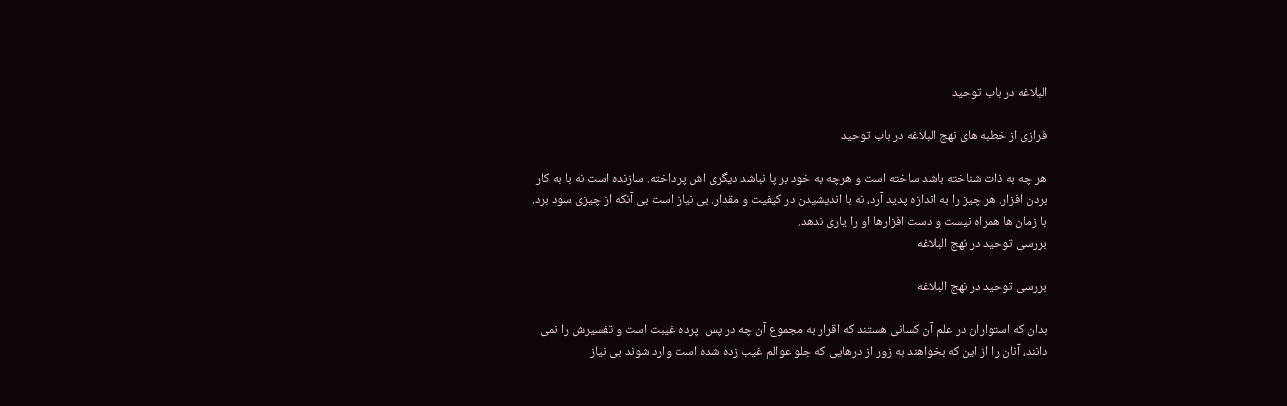البلاغه در باب توحید

فرازی از خطبه های نهج البلاغه در باب توحید

هر چه به ذات شناخته باشد ساخته است و هرچه به خود بر پا نباشد ديگرى اش پرداخته. سازنده است نه با به كار بردن افزار. هر چيز را به اندازه پديد آرد، نه با انديشيدن در كيفيت و مقدار. بى نياز است بى آنكه از چيزى سود برد. با زمان ها همراه نيست و دست افزارها او را يارى ندهد.
بررسی توحيد در نهج البلاغه

بررسی توحيد در نهج البلاغه

بدان كه استواران در علم آن كسانى هستند كه اقرار به مجموع آن چه در پس ‍ پرده غيبت است و تفسيرش را نمى دانند، آنان را از اين كه بخواهند به زور از درهايى كه جلو عوالم غيب زده شده است وارد شوند بى نياز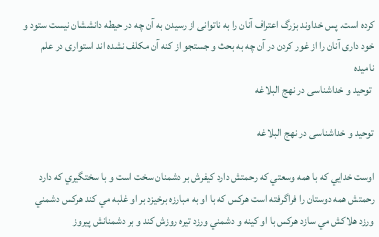كرده است. پس خداوند بزرگ اعتراف آنان را به ناتوانى از رسيدن به آن چه در حيطه دانششان نيست ستود و خود دارى آنان را از غور كردن در آن چه به بحث و جستجو از كنه آن مكلف نشده اند استوارى در علم ناميده
 توحيد و خداشناسى در نهج البلاغه

توحيد و خداشناسى در نهج البلاغه

اوست خدايي كه با همه وسعتي كه رحمتش دارد كيفرش بر دشمنان سخت است و با سختگيري كه دارد رحمتش همه دوستان را فراگرفته است هركس كه با او به مبارزه برخيزد بر او غلبه مي كند هركس دشمني ورزد هلاكش مي سازد هركس با او كينه و دشمني ورزد تيره روزش كند و بر دشمنانش پيروز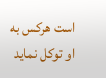است هركس به او توكل نمايد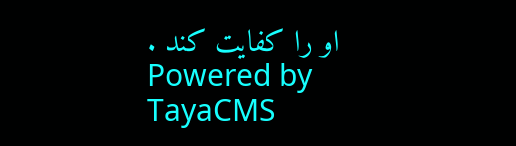او را كفايت كند .
Powered by TayaCMS